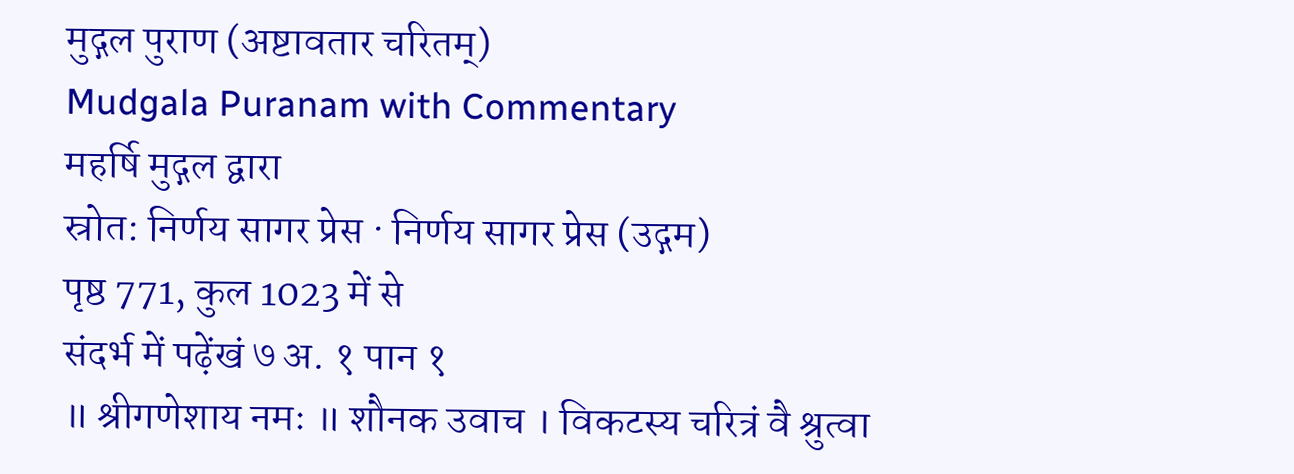मुद्गल पुराण (अष्टावतार चरितम्)
Mudgala Puranam with Commentary
महर्षि मुद्गल द्वारा
स्रोत: निर्णय सागर प्रेस · निर्णय सागर प्रेस (उद्गम)
पृष्ठ 771, कुल 1023 में से
संदर्भ में पढ़ेंखं ७ अ. १ पान १
॥ श्रीगणेशाय नमः ॥ शौनक उवाच । विकटस्य चरित्रं वै श्रुत्वा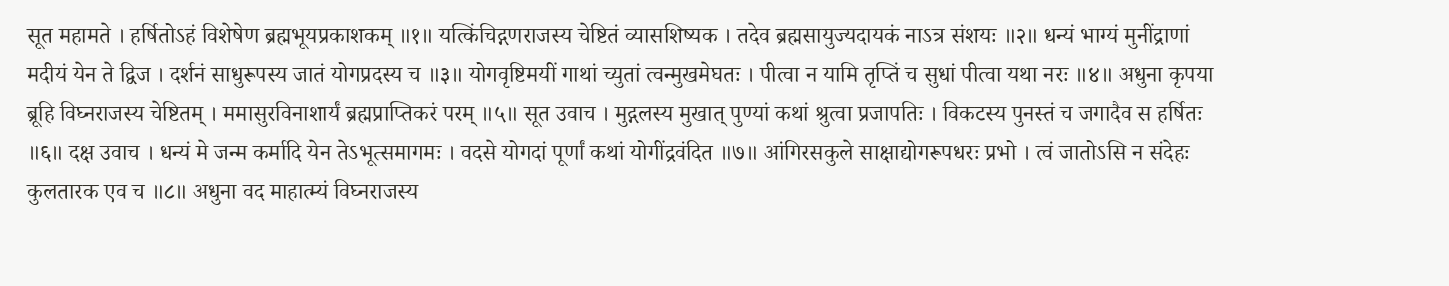सूत महामते । हर्षितोऽहं विशेषेण ब्रह्मभूयप्रकाशकम् ॥१॥ यत्किंचिद्गणराजस्य चेष्टितं व्यासशिष्यक । तदेव ब्रह्मसायुज्यदायकं नाऽत्र संशयः ॥२॥ धन्यं भाग्यं मुनींद्राणां मदीयं येन ते द्विज । दर्शनं साधुरूपस्य जातं योगप्रदस्य च ॥३॥ योगवृष्टिमयीं गाथां च्युतां त्वन्मुखमेघतः । पीत्वा न यामि तृप्तिं च सुधां पीत्वा यथा नरः ॥४॥ अधुना कृपया ब्रूहि विघ्नराजस्य चेष्टितम् । ममासुरविनाशार्यं ब्रह्मप्राप्तिकरं परम् ॥५॥ सूत उवाच । मुद्गलस्य मुखात् पुण्यां कथां श्रुत्वा प्रजापतिः । विकटस्य पुनस्तं च जगादैव स हर्षितः ॥६॥ दक्ष उवाच । धन्यं मे जन्म कर्मादि येन तेऽभूत्समागमः । वदसे योगदां पूर्णां कथां योगींद्रवंदित ॥७॥ आंगिरसकुले साक्षाद्योगरूपधरः प्रभो । त्वं जातोऽसि न संदेहः कुलतारक एव च ॥८॥ अधुना वद माहात्म्यं विघ्नराजस्य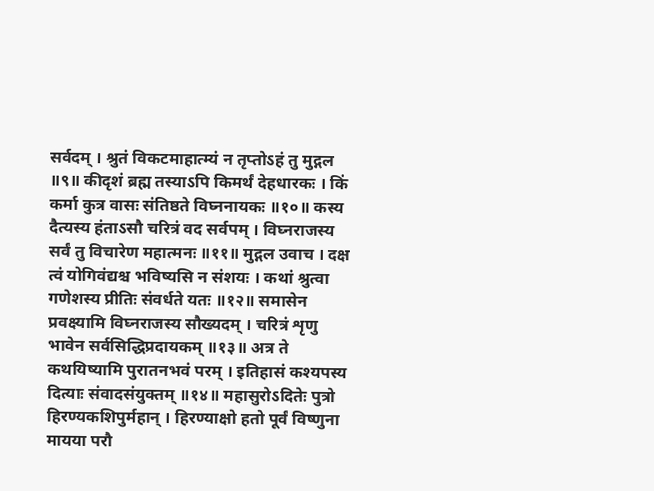सर्वदम् । श्रुतं विकटमाहात्म्यं न तृप्तोऽहं तु मुद्गल ॥९॥ कीदृशं ब्रह्म तस्याऽपि किमर्थं देहधारकः । किं कर्मा कुत्र वासः संतिष्ठते विघ्ननायकः ॥१०॥ कस्य दैत्यस्य हंताऽसौ चरित्रं वद सर्वपम् । विघ्नराजस्य सर्वं तु विचारेण महात्मनः ॥११॥ मुद्गल उवाच । दक्ष त्वं योगिवंद्यश्च भविष्यसि न संशयः । कथां श्रुत्वा गणेशस्य प्रीतिः संवर्धते यतः ॥१२॥ समासेन प्रवक्ष्यामि विघ्नराजस्य सौख्यदम् । चरित्रं शृणु भावेन सर्वसिद्धिप्रदायकम् ॥१३॥ अत्र ते कथयिष्यामि पुरातनभवं परम् । इतिहासं कश्यपस्य दित्याः संवादसंयुक्तम् ॥१४॥ महासुरोऽदितेः पुत्रो हिरण्यकशिपुर्महान् । हिरण्याक्षो हतो पूर्वं विष्णुना मायया परौ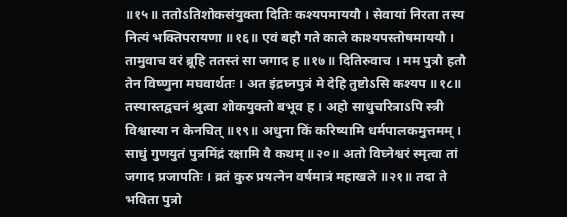॥१५॥ ततोऽतिशोकसंयुक्ता दितिः कश्यपमाययौ । सेवायां निरता तस्य नित्यं भक्तिपरायणा ॥१६॥ एवं बहौ गते काले काश्यपस्तोषमाययौ । तामुवाच वरं ब्रूहि ततस्तं सा जगाद ह ॥१७॥ दितिरुवाच । मम पुत्रौ हतौ तेन विष्णुना मघवार्थतः । अत इंद्रघ्नपुत्रं मे देहि तुष्टोऽसि कश्यप ॥१८॥ तस्यास्तद्वचनं श्रुत्वा शोकयुक्तो बभूव ह । अहो साधुचरित्राऽपि स्त्री विश्वास्या न केनचित् ॥१९॥ अधुना किं करिष्यामि धर्मपालकमुत्तमम् । साधुं गुणयुतं पुत्रमिंद्रं रक्षामि वै कथम् ॥२०॥ अतो विघ्नेश्वरं स्मृत्वा तां जगाद प्रजापतिः । व्रतं कुरु प्रयत्नेन वर्षमात्रं महाखले ॥२१॥ तदा ते भविता पुत्रो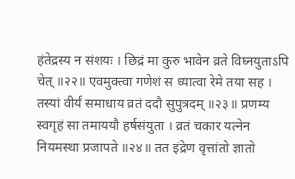हंतेद्रस्य न संशयः । छिद्रं मा कुरु भावेन व्रते विघ्नयुताऽपि चेत् ॥२२॥ एवमुक्त्वा गणेशं स ध्यात्वा रेमे तया सह । तस्यां वीर्यं समाधाय व्रतं ददौ सुपुत्रदम् ॥२३॥ प्रणम्य स्वगृहं सा तमाययौ हर्षसंयुता । व्रतं चकार यत्नेन नियमस्था प्रजापते ॥२४॥ तत इंद्रेण वृत्तांतो ज्ञातो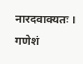नारदवाक्यतः । गणेशं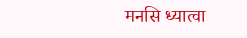मनसि ध्यात्वा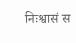निःश्वासं स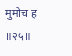मुमोच ह ॥२५॥